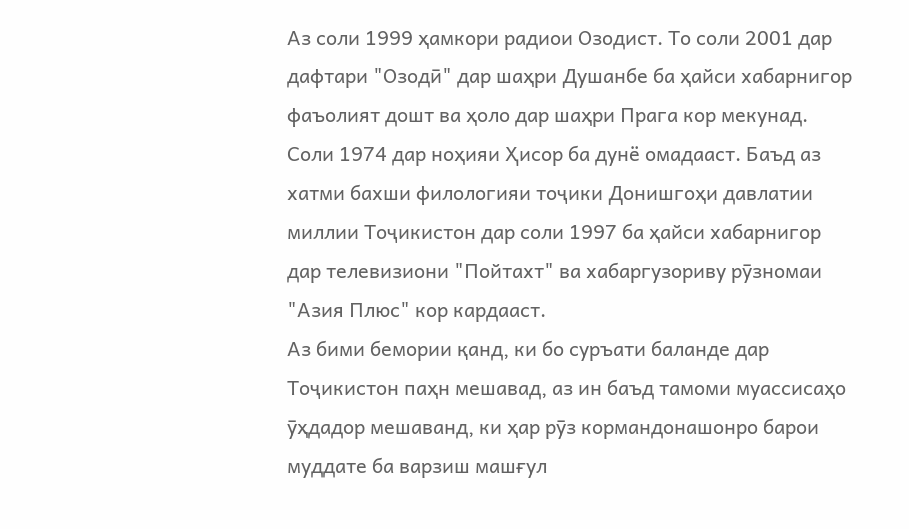Аз соли 1999 ҳамкори радиои Озодист. То соли 2001 дар дафтари "Озодӣ" дар шаҳри Душанбе ба ҳайси хабарнигор фаъолият дошт ва ҳоло дар шаҳри Прага кор мекунад.
Соли 1974 дар ноҳияи Ҳисор ба дунё омадааст. Баъд аз хатми бахши филологияи тоҷики Донишгоҳи давлатии миллии Тоҷикистон дар соли 1997 ба ҳайси хабарнигор дар телевизиони "Пойтахт" ва хабаргузориву рӯзномаи "Азия Плюс" кор кардааст.
Аз бими бемории қанд, ки бо суръати баланде дар Тоҷикистон паҳн мешавад, аз ин баъд тамоми муассисаҳо ӯҳдадор мешаванд, ки ҳар рӯз кормандонашонро барои муддате ба варзиш машғул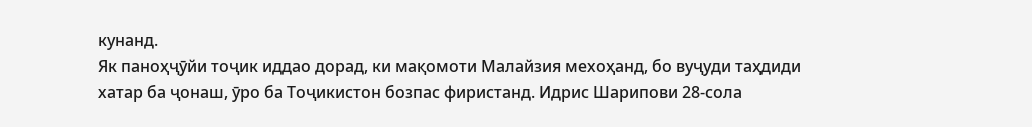кунанд.
Як паноҳҷӯйи тоҷик иддао дорад, ки мақомоти Малайзия мехоҳанд, бо вуҷуди таҳдиди хатар ба ҷонаш, ӯро ба Тоҷикистон бозпас фиристанд. Идрис Шарипови 28-сола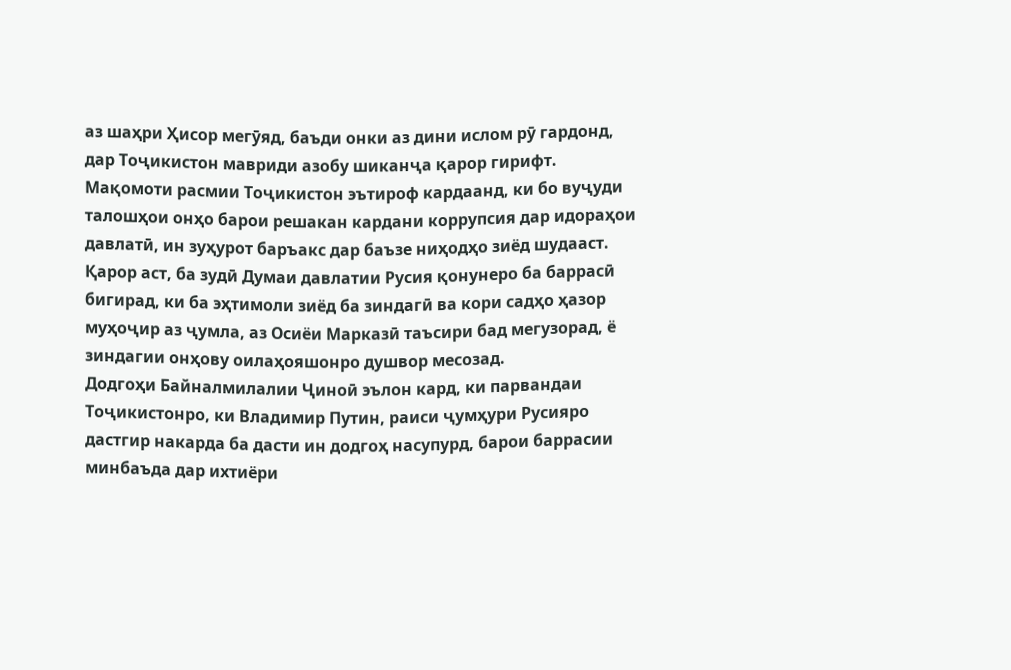аз шаҳри Ҳисор мегӯяд, баъди онки аз дини ислом рӯ гардонд, дар Тоҷикистон мавриди азобу шиканҷа қарор гирифт.
Мақомоти расмии Тоҷикистон эътироф кардаанд, ки бо вуҷуди талошҳои онҳо барои решакан кардани коррупсия дар идораҳои давлатӣ, ин зуҳурот баръакс дар баъзе ниҳодҳо зиёд шудааст.
Қарор аст, ба зудӣ Думаи давлатии Русия қонунеро ба баррасӣ бигирад, ки ба эҳтимоли зиёд ба зиндагӣ ва кори садҳо ҳазор муҳоҷир аз ҷумла, аз Осиёи Марказӣ таъсири бад мегузорад, ё зиндагии онҳову оилаҳояшонро душвор месозад.
Додгоҳи Байналмилалии Ҷиноӣ эълон кард, ки парвандаи Тоҷикистонро, ки Владимир Путин, раиси ҷумҳури Русияро дастгир накарда ба дасти ин додгоҳ насупурд, барои баррасии минбаъда дар ихтиёри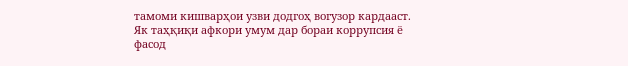тамоми кишварҳои узви додгоҳ вогузор кардааст.
Як таҳқиқи афкори умум дар бораи коррупсия ё фасод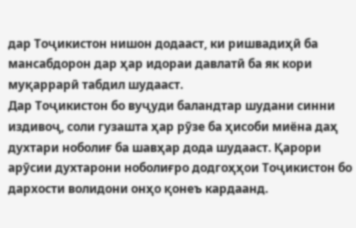дар Тоҷикистон нишон додааст, ки ришвадиҳӣ ба мансабдорон дар ҳар идораи давлатӣ ба як кори муқаррарӣ табдил шудааст.
Дар Тоҷикистон бо вуҷуди баландтар шудани синни издивоҷ, соли гузашта ҳар рӯзе ба ҳисоби миёна даҳ духтари ноболиғ ба шавҳар дода шудааст. Қарори арӯсии духтарони ноболиғро додгоҳҳои Тоҷикистон бо дархости волидони онҳо қонеъ кардаанд.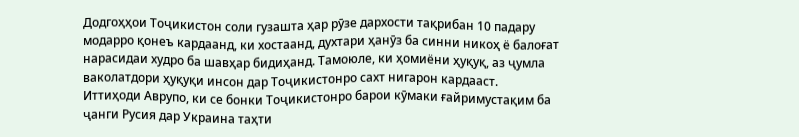Додгоҳҳои Тоҷикистон соли гузашта ҳар рӯзе дархости тақрибан 10 падару модарро қонеъ кардаанд, ки хостаанд, духтари ҳанӯз ба синни никоҳ ё балоғат нарасидаи худро ба шавҳар бидиҳанд. Тамоюле, ки ҳомиёни ҳуқуқ, аз ҷумла ваколатдори ҳуқуқи инсон дар Тоҷикистонро сахт нигарон кардааст.
Иттиҳоди Аврупо, ки се бонки Тоҷикистонро барои кӯмаки ғайримустақим ба ҷанги Русия дар Украина таҳти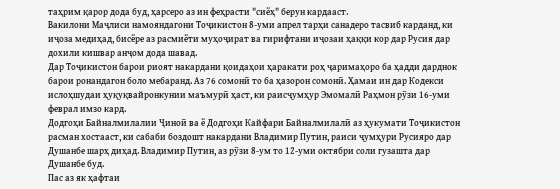таҳрим қарор дода буд, ҳарсеро аз ин феҳрасти "сиёҳ" берун кардааст.
Вакилони Маҷлиси намояндагони Тоҷикистон 8-уми апрел тарҳи санадеро тасвиб карданд, ки иҷоза медиҳад, бисёре аз расмиёти муҳоҷират ва гирифтани иҷозаи ҳаққи кор дар Русия дар дохили кишвар анҷом дода шавад.
Дар Тоҷикистон барои риоят накардани қоидаҳои ҳаракати роҳ ҷаримаҳоро ба ҳадди дарднок барои ронандагон боло мебаранд. Аз 76 сомонӣ то ба ҳазорон сомонӣ. Ҳамаи ин дар Кодекси ислоҳшудаи ҳуқуқвайронкунии маъмурӣ ҳаст, ки раисҷумҳур Эмомалӣ Раҳмон рӯзи 16-уми феврал имзо кард.
Додгоҳи Байналмилалии Ҷиноӣ ва ё Додгоҳи Кайфари Байналмилалӣ аз ҳукумати Тоҷикистон расман хостааст, ки сабаби боздошт накардани Владимир Путин, раиси ҷумҳури Русияро дар Душанбе шарҳ диҳад. Владимир Путин, аз рӯзи 8-ум то 12-уми октябри соли гузашта дар Душанбе буд.
Пас аз як ҳафтаи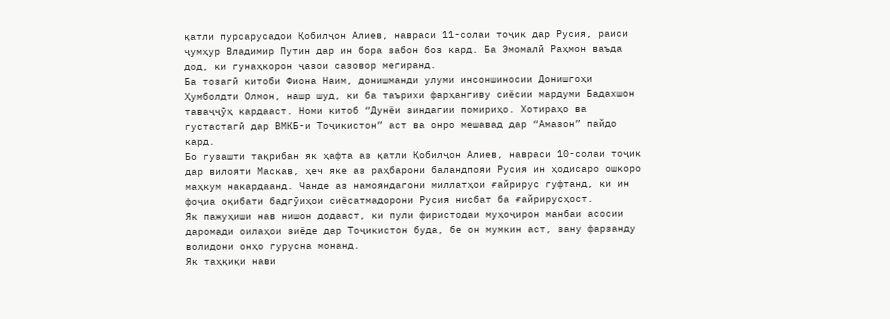қатли пурсарусадои Қобилҷон Алиев, навраси 11-солаи тоҷик дар Русия, раиси ҷумҳур Владимир Путин дар ин бора забон боз кард. Ба Эмомалӣ Раҳмон ваъда дод, ки гунаҳкорон ҷазои сазовор мегиранд.
Ба тозагӣ китоби Фиона Наим, донишманди улуми инсоншиносии Донишгоҳи Ҳумболдти Олмон, нашр шуд, ки ба таърихи фарҳангиву сиёсии мардуми Бадахшон таваҷҷӯҳ кардааст. Номи китоб “Дунёи зиндагии помириҳо. Хотираҳо ва густастагӣ дар ВМКБ-и Тоҷикистон” аст ва онро мешавад дар “Амазон” пайдо кард.
Бо гузашти тақрибан як ҳафта аз қатли Қобилҷон Алиев, навраси 10-солаи тоҷик дар вилояти Маскав, ҳеч яке аз раҳбарони баландпояи Русия ин ҳодисаро ошкоро маҳкум накардаанд. Чанде аз намояндагони миллатҳои ғайрирус гуфтанд, ки ин фоҷиа оқибати бадгӯиҳои сиёсатмадорони Русия нисбат ба ғайрирусҳост.
Як пажуҳиши нав нишон додааст, ки пули фиристодаи муҳоҷирон манбаи асосии даромади оилаҳои зиёде дар Тоҷикистон буда, бе он мумкин аст, зану фарзанду волидони онҳо гурусна монанд.
Як таҳқиқи нави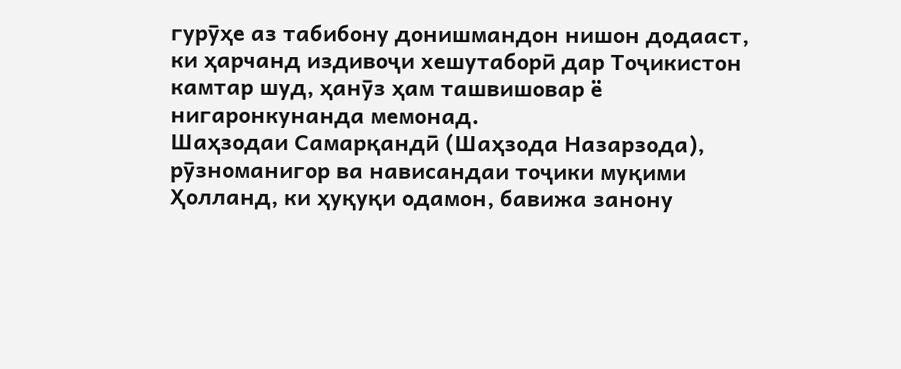гурӯҳе аз табибону донишмандон нишон додааст, ки ҳарчанд издивоҷи хешутаборӣ дар Тоҷикистон камтар шуд, ҳанӯз ҳам ташвишовар ё нигаронкунанда мемонад.
Шаҳзодаи Самарқандӣ (Шаҳзода Назарзода), рӯзноманигор ва нависандаи тоҷики муқими Ҳолланд, ки ҳуқуқи одамон, бавижа занону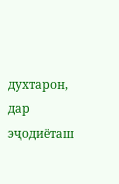духтарон, дар эҷодиёташ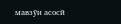мавзӯи асосӣ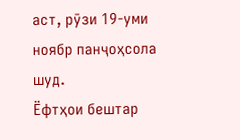аст, рӯзи 19-уми ноябр панҷоҳсола шуд.
Ёфтҳои бештар